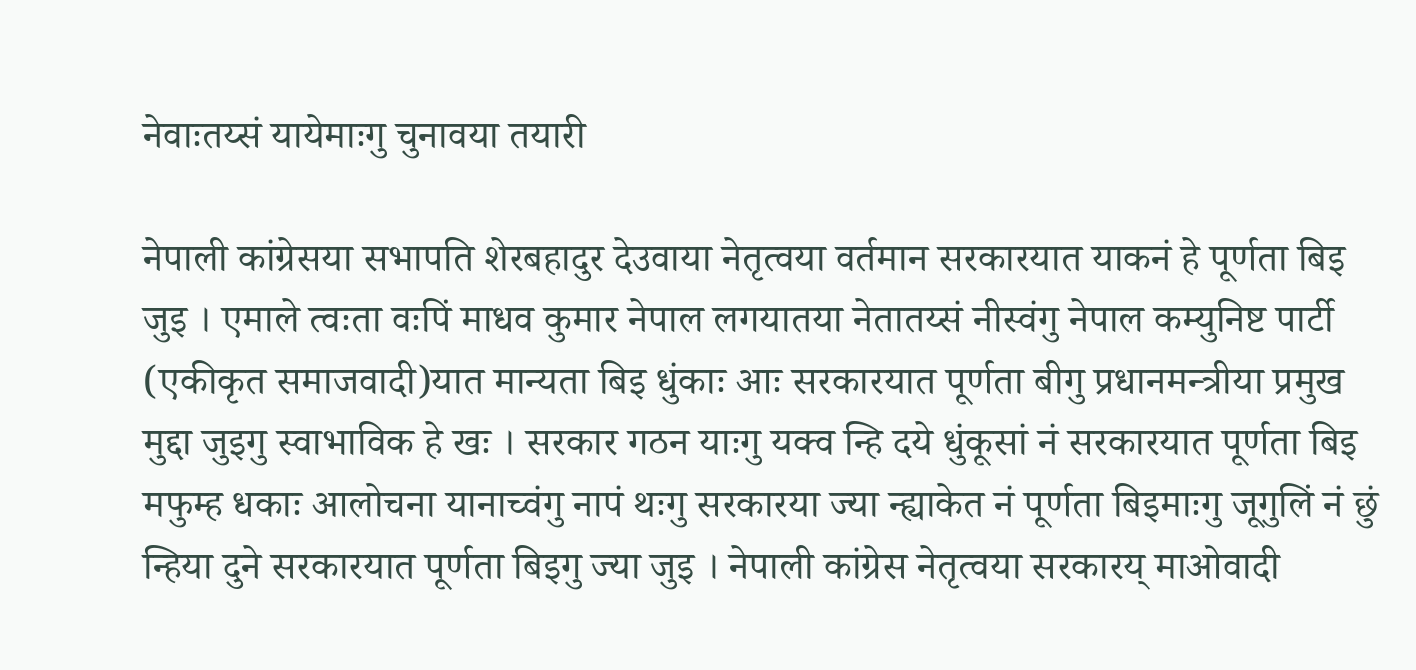नेवाःतय्सं यायेमाःगु चुनावया तयारी

नेपाली कांग्रेसया सभापति शेरबहादुर देउवाया नेतृत्वया वर्तमान सरकारयात याकनं हे पूर्णता बिइ जुइ । एमाले त्वःता वःपिं माधव कुमार नेपाल लगयातया नेतातय्सं नीस्वंगु नेपाल कम्युनिष्ट पार्टी (एकीकृत समाजवादी)यात मान्यता बिइ धुंकाः आः सरकारयात पूर्णता बीगु प्रधानमन्त्रीया प्रमुख मुद्दा जुइगु स्वाभाविक हे खः । सरकार गठन याःगु यक्व न्हि दये धुंकूसां नं सरकारयात पूर्णता बिइ मफुम्ह धकाः आलोचना यानाच्वंगु नापं थःगु सरकारया ज्या न्ह्याकेत नं पूर्णता बिइमाःगु जूगुलिं नं छुं न्हिया दुने सरकारयात पूर्णता बिइगु ज्या जुइ । नेपाली कांग्रेस नेतृत्वया सरकारय् माओवादी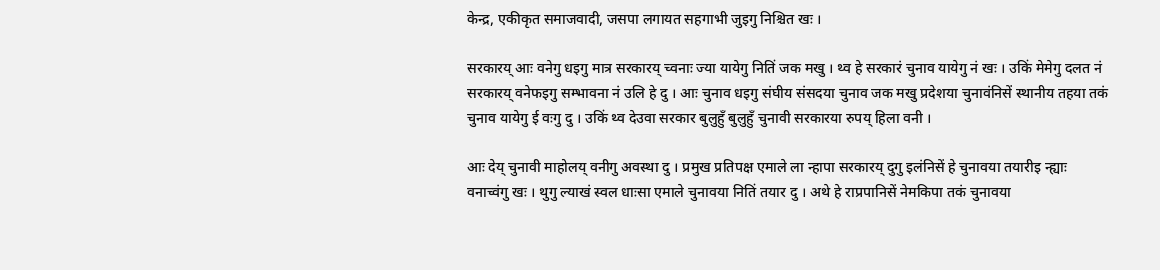केन्द्र, एकीकृत समाजवादी, जसपा लगायत सहगाभी जुइगु निश्चित खः ।

सरकारय् आः वनेगु धइगु मात्र सरकारय् च्वनाः ज्या यायेगु नितिं जक मखु । थ्व हे सरकारं चुनाव यायेगु नं खः । उकिं मेमेगु दलत नं सरकारय् वनेफइगु सम्भावना नं उलि हे दु । आः चुनाव धइगु संघीय संसदया चुनाव जक मखु प्रदेशया चुनावंनिसें स्थानीय तहया तकं चुनाव यायेगु ई वःगु दु । उकिं थ्व देउवा सरकार बुलुहुँ बुलुहुँ चुनावी सरकारया रुपय् हिला वनी ।

आः देय् चुनावी माहोलय् वनीगु अवस्था दु । प्रमुख प्रतिपक्ष एमाले ला न्हापा सरकारय् दुगु इलंनिसें हे चुनावया तयारीइ न्ह्याः वनाच्वंगु खः । थुगु ल्याखं स्वल धाःसा एमाले चुनावया नितिं तयार दु । अथे हे राप्रपानिसें नेमकिपा तकं चुनावया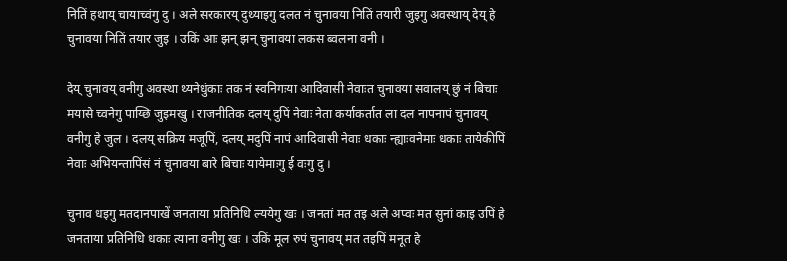नितिं हथाय् चायाच्वंगु दु । अले सरकारय् दुथ्याइगु दलत नं चुनावया नितिं तयारी जुइगु अवस्थाय् देय् हे चुनावया नितिं तयार जुइ । उकिं आः झन् झन् चुनावया लकस ब्वलना वनी ।

देय् चुनावय् वनीगु अवस्था थ्यनेधुंकाः तक नं स्वनिगःया आदिवासी नेवाःत चुनावया सवालय् छुं नं बिचाः मयासे च्वनेगु पाय्छि जुइमखु । राजनीतिक दलय् दुपिं नेवाः नेता कर्याकर्तात ला दल नापनापं चुनावय् वनीगु हे जुल । दलय् सक्रिय मजूपिं, दलय् मदुपिं नापं आदिवासी नेवाः धकाः न्ह्याःवनेमाः धकाः तायेकीपिं नेवाः अभियन्तापिंसं नं चुनावया बारे बिचाः यायेमाःगु ई वःगु दु ।

चुनाव धइगु मतदानपाखें जनताया प्रतिनिधि ल्ययेगु खः । जनतां मत तइ अले अप्वः मत सुनां काइ उपिं हे जनताया प्रतिनिधि धकाः त्याना वनीगु खः । उकिं मूल रुपं चुनावय् मत तइपिं मनूत हे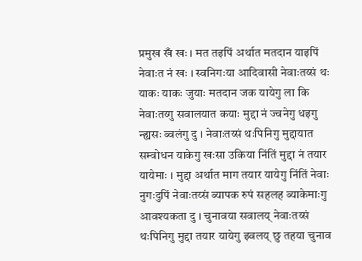प्रमुख खँ खः । मत तइपिं अर्थात मतदान याइपिं नेवाःत नं खः । स्वनिगःया आदिवासी नेवाःतय्सं थः याकः याकः जुयाः मतदान जक यायेगु ला कि नेवाःतय्गु सवालयात कयाः मुद्दा नं ज्वनेगु धइगु न्ह्यसः ब्वलंगु दु । नेवाःतय्सं थःपिनिगु मुद्दायात सम्वोधन याकेगु खःसा उकिया निंतिं मुद्दा नं तयार यायेमाः । मुद्दा अर्थात माग तयार यायेगु निंतिं नेवाः नुगःदुपिं नेवाःतय्सं ब्यापक रुपं सहलह ब्याकेमाःगु आवश्यकता दु । चुनावया सवालय् नेवाःतय्सं थःपिनिगु मुद्दा तयार यायेगु झ्वलय् छु तहया चुनाव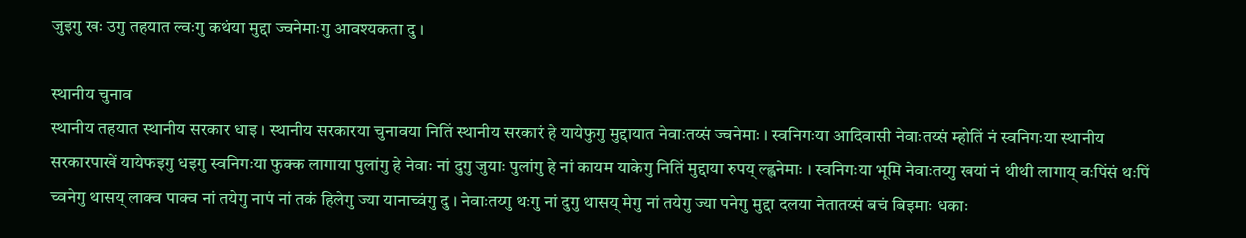जुइगु खः उगु तहयात ल्वःगु कथंया मुद्दा ज्वनेमाःगु आवश्यकता दु ।

स्थानीय चुनाव
स्थानीय तहयात स्थानीय सरकार धाइ । स्थानीय सरकारया चुनावया नितिं स्थानीय सरकारं हे यायेफुगु मुद्दायात नेवाःतय्सं ज्वनेमाः । स्वनिगःया आदिवासी नेवाःतय्सं म्होतिं नं स्वनिगःया स्थानीय सरकारपाखें यायेफइगु धइगु स्वनिगःया फुक्क लागाया पुलांगु हे नेवाः नां दुगु जुयाः पुलांगु हे नां कायम याकेगु नितिं मुद्दाया रुपय् ल्ह्वनेमाः । स्वनिगःया भूमि नेवाःतय्गु खयां नं थीथी लागाय् वःपिंसं थःपिं च्वनेगु थासय् लाक्व पाक्व नां तयेगु नापं नां तकं हिलेगु ज्या यानाच्वंगु दु । नेवाःतय्गु थःगु नां दुगु थासय् मेगु नां तयेगु ज्या पनेगु मुद्दा दलया नेतातय्सं बचं बिइमाः धकाः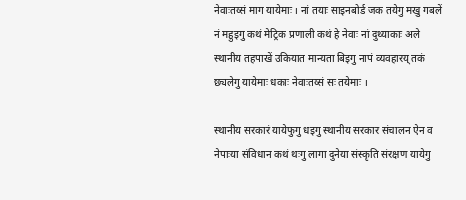नेवाःतय्सं माग यायेमाः । नां तयाः साइनबोर्ड जक तयेगु मखु गबलें नं महुइगु कथं मेट्रिक प्रणाली कथं हे नेवाः नां दुथ्याकाः अले स्थानीय तहपाखें उकियात मान्यता बिइगु नापं व्यवहारय् तकं छ्यलेगु यायेमाः धकाः नेवाःतय्सं सः तयेमाः ।

स्थानीय सरकारं यायेफुगु धइगु स्थानीय सरकार संचालन ऐन व नेपाःया संविधान कथं थःगु लागा दुनेया संस्कृति संरक्षण यायेगु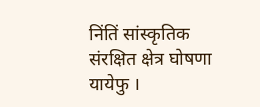निंतिं सांस्कृतिक संरक्षित क्षेत्र घोषणा यायेफु ।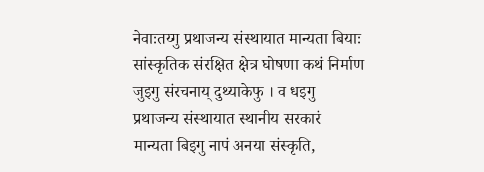नेवाःतय्गु प्रथाजन्य संस्थायात मान्यता बियाः सांस्कृतिक संरक्षित क्षेत्र घोषणा कथं निर्माण जुइगु संरचनाय् दुथ्याकेफु । व धइगु प्रथाजन्य संस्थायात स्थानीय सरकारं मान्यता बिइगु नापं अनया संस्कृति,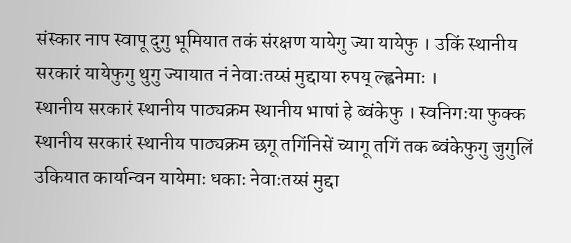संस्कार नाप स्वापू दुगु भूमियात तकं संरक्षण यायेगु ज्या यायेफु । उकिं स्थानीय सरकारं यायेफुगु थुगु ज्यायात नं नेवाःतय्सं मुद्दाया रुपय् ल्ह्वनेमाः ।
स्थानीय सरकारं स्थानीय पाठ्यक्रम स्थानीय भाषां हे ब्वंकेफु । स्वनिगःया फुक्क स्थानीय सरकारं स्थानीय पाठ्यक्रम छगू तगिंनिसें च्यागू तगिं तक ब्वंकेफुगु जुगुलिं उकियात कार्यान्वन यायेमाः धकाः नेवाःतय्सं मुद्दा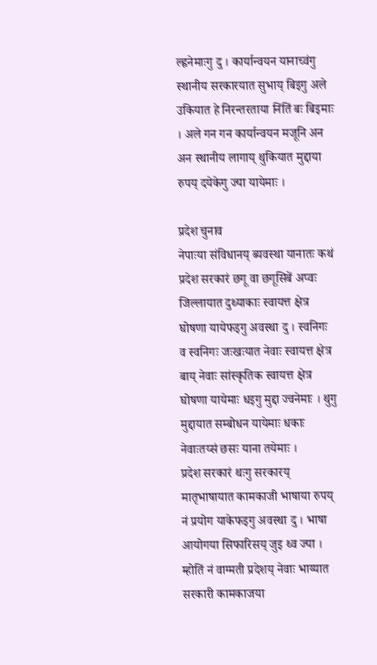ल्ह्वनेमाःगु दु । कार्यान्वयन यानाच्वंगु स्थानीय सरकारयात सुभाय् बिइगु अले उकियात हे निरन्तरताया निंतिं बः बिइमाः । अले गन गन कार्यान्वयन मजूनि अन अन स्थानीय लागाय् थुकियात मुद्दाया रुपय् दयेकेगु ज्या यायेमाः ।

प्रदेश चुनाव
नेपाःया संविधानय् ब्यवस्था यानातः कथं प्रदेश सरकारं छगू वा छगूसिबें अप्वः जिल्लायात दुथ्याकाः स्वायत्त क्षेत्र घोषणा यायेफइगु अवस्था दु । स्वनिगः व स्वनिगः जःखःयात नेवाः स्वायत्त क्षेत्र बाय् नेवाः सांस्कृतिक स्वायत्त क्षेत्र घोषणा यायेमाः धइगु मुद्दा ज्वनेमाः । थुगु मुद्दायात सम्बोधन यायेमाः धकाः नेवाःतय्सं छसः याना तयेमाः ।
प्रदेश सरकारं थःगु सरकारय् मातृभाषायात कामकाजी भाषाया रुपय् नं प्रयोग याकेफइगु अवस्था दु । भाषा आयोगया सिफारिसय् जुइ थ्व ज्या । म्होतिं नं वाग्मती प्रदेशय् नेवाः भाय्यात सरकारी कामकाजया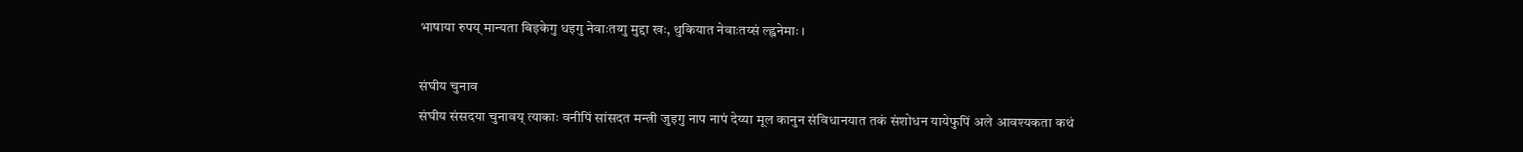भाषाया रुपय् मान्यता बिइकेगु धइगु नेवाःतय्गु मुद्दा खः, थुकियात नेवाःतय्सं ल्ह्वनेमाः ।

संघीय चुनाव
संघीय संसदया चुनावय् त्याकाः वनीपिं सांसदत मन्त्री जुइगु नाप नापं देय्या मूल कानुन संविधानयात तकं संशोधन यायेफुपिं अले आवश्यकता कथं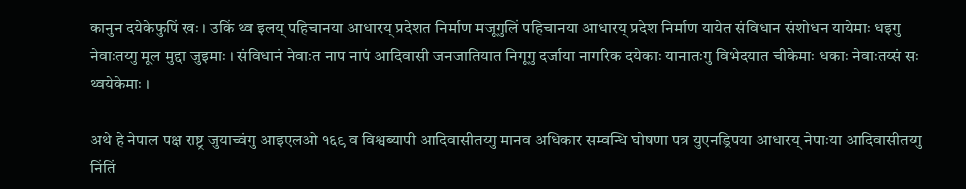कानुन दयेकेफुपिं खः । उकिं थ्व इलय् पहिचानया आधारय् प्रदेशत निर्माण मजूगुलिं पहिचानया आधारय् प्रदेश निर्माण यायेत संविधान संशोधन यायेमाः धइगु नेवाःतय्गु मूल मुद्दा जुइमाः । संविधानं नेवाःत नाप नापं आदिवासी जनजातियात निगूगु दर्जाया नागरिक दयेकाः यानातःगु विभेदयात चीकेमाः धकाः नेवाःतय्सं सः थ्वयेकेमाः ।

अथे हे नेपाल पक्ष राष्ट्र जुयाच्वंगु आइएलओ १६९ व विश्वब्यापी आदिवासीतय्गु मानव अधिकार सम्वन्धि घोषणा पत्र युएनड्रिपया आधारय् नेपाःया आदिवासीतय्गु निंतिं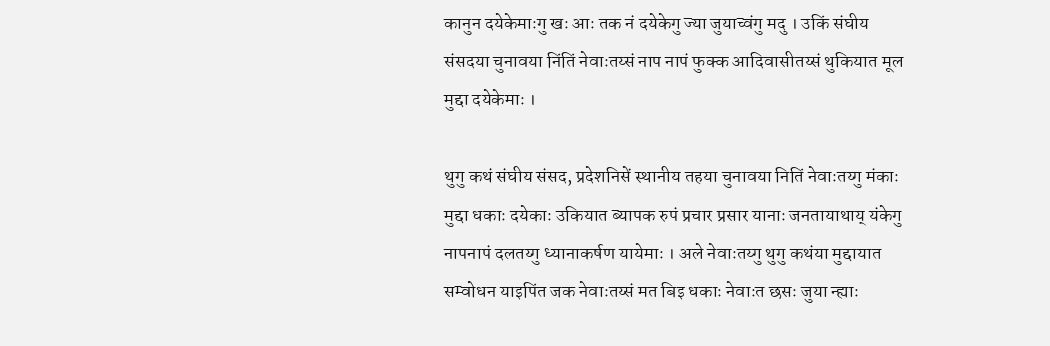कानुन दयेकेमाःगु खः आः तक नं दयेकेगु ज्या जुयाच्वंगु मदु । उकिं संघीय संसदया चुनावया निंतिं नेवाःतय्सं नाप नापं फुक्क आदिवासीतय्सं थुकियात मूल मुद्दा दयेकेमाः ।

थुगु कथं संघीय संसद, प्रदेशनिसें स्थानीय तहया चुनावया नितिं नेवाःतय्गु मंकाः मुद्दा धकाः दयेकाः उकियात ब्यापक रुपं प्रचार प्रसार यानाः जनतायाथाय् यंकेगु नापनापं दलतय्गु ध्यानाकर्षण यायेमाः । अले नेवाःतय्गु थुगु कथंया मुद्दायात सम्वोधन याइपिंत जक नेवाःतय्सं मत बिइ धकाः नेवाःत छसः जुया न्ह्याः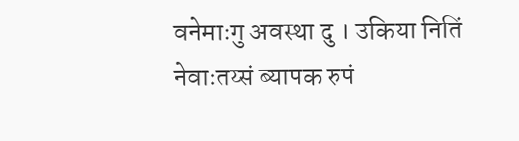वनेमाःगु अवस्था दु । उकिया नितिं नेवाःतय्सं ब्यापक रुपं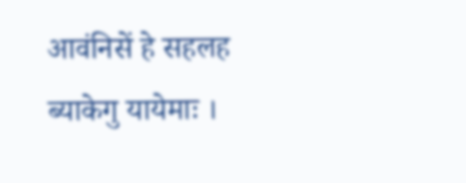आवंनिसें हे सहलह ब्याकेगु यायेमाः ।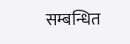सम्बन्धित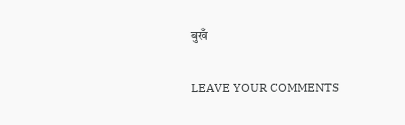बुखँ

LEAVE YOUR COMMENTS